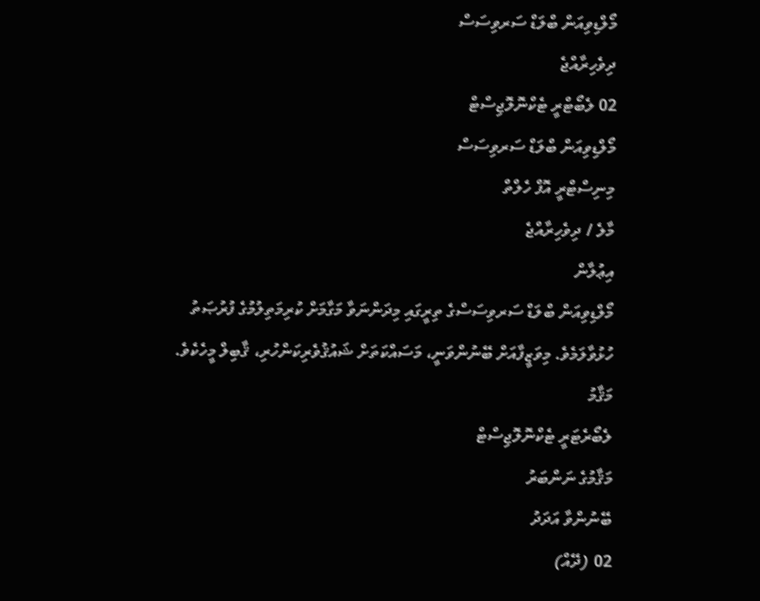މޯލްޑިވިއަން ބްލަޑް ސަރވިސަސް
ދިވެހިރާއްޖެ
02 ލެބޯޓްރީ ޓެކްނޮލޮޖިސްޓް
މޯލްޑިވިއަން ބްލަޑް ސަރވިސަސް
މިނިސްޓްރީ އޮފް ހެލްތް
މާލެ / ދިވެހިރާއްޖެ
އިޢުލާން
މޯލްޑިވިއަން ބްލަޑް ސަރވިސަސްގެ ތިރީގައި މިދަންނަވާ މަގާމަށް ކުރިމަތިލުމުގެ ފުރުޞަތު ހުޅުވާލަމެވެ. މިވަޒީފާއަށް ބޭނުންވަނީ، މަސައްކަތަށް ޝައުޤުވެރިކަންހުރި، ޤާބިލް މީހެކެވެ.
މަޤާމު
ލެބޯރެޓަރީ ޓެކްނޮލޮޖިސްޓް
މަޤާމުގެ ނަންބަރު
ބޭނުންވާ އަދަދު
02 (ދޭއް)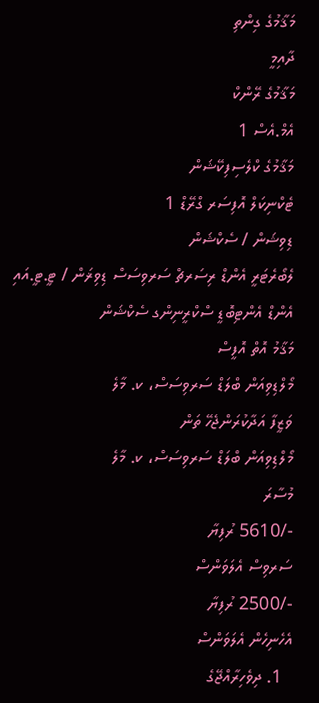މަޤާމުގެ ގިންތި
ދާއިމީ
މަޤާމުގެ ރޭންކް
އެމް.އެސް 1
މަޤާމުގެ ކްލެސިފިކޭޝަން
ޓެކްނިކަލް އޮފިސަރ ގްރޭޑް 1
ޑިވިޝަން / ސެކްޝަން
ލެބޯރެޓަރީ އެންޑް ރިސަރޗް ސަރވިސަސް ޑިވިޜަން / ޓީ.ޓީ.އައި އެންޑް އެންޓިބޮޑީ ސްކްރީނިންގ ސެކްޝަން
މަޤާމު އޮތް އޮފީސް
މޯލްޑިވިއަން ބްލަޑް ސަރވިސަސް، ކ. މާލެ
ވަޒީފާ އަދާކުރަންޖެހޭ ތަން
މޯލްޑިވިއަން ބްލަޑް ސަރވިސަސް، ކ. މާލެ
މުސާރަ
-/5610 ރުފިޔާ
ސަރވިސް އެލަވަންސް
-/2500 ރުފިޔާ
އެހެނިހެން އެލަވަންސް
  1. ދިވެހިރާއްޖޭގެ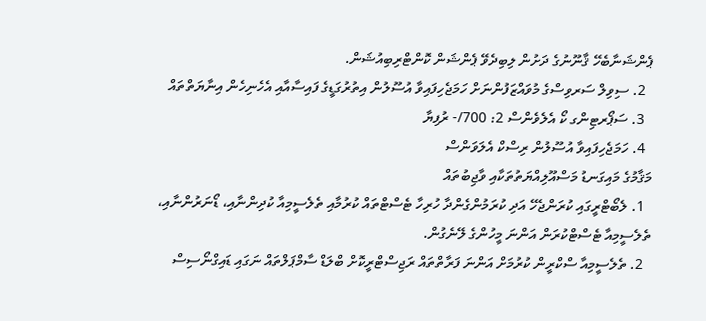ޕެންޝަނާބެހޭ ޤާނޫނުގެ ދަށުން ލިބިދެވޭ ޕެންޝަން ކޮންޓްރިބިއުޝަން.
  2. ސިވިލް ސަރވިސްގެ މުވައްޒަފުންނަށް ހަމަޖެހިފައިވާ އުސޫލުން އިތުރުގަޑީގެ ފައިސާއާއި އެހެނިހެން އިނާޔަތްތައް
  3. ސަޕޯރޓިންގ ކޯ އެލެވެންސް 2: 700/- ރުފިޔާ
  4. ހަމަޖެހިފައިވާ އުސޫލުން ރިސްކް އެލަވަންސް
މަޤާމުގެ މައިގަނޑު މަސްއޫލިއްޔަތުތަކާއި ވާޖިބުތައް
  1. ލެބޯޓްރީގައި ކުރަންޖެހޭ އަދި ކުރަމުންގެންދާ ހުރިހާ ޓެސްޓްތައް ކުރުމާއި ތެލެސީމިއާ ކުދިންނާއި، ޑޯނަރުންނާއި، ތެލެސީމިއާ ޓެސްޓްކުރަން އަންނަ މީހުންގެ ލޭނެގުން.
  2. ތެލެސީމިއާ ސްކްރީން ކުރުމަށް އަންނަ ފަރާތްތައް ރަޖިސްޓްރީކޮށް ބްލަޑް ސާމްޕަލްތައް ނަގައި ޑައިގްނޯސިސް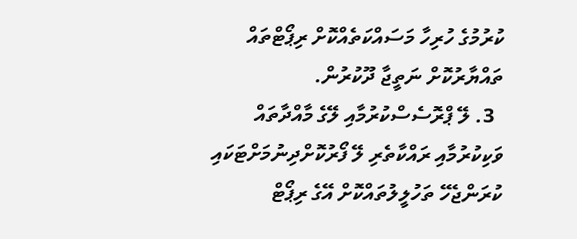ކުރުމުގެ ހުރިހާ މަސައްކަތެއްކޮށް ރިޕޯޓްތައް ތައްޔާރުކޮށް ނަތީޖާ ދޫކުރުން.
  3. ލޭ ޕްރޮސެސްކުރުމާއި ލޭގެ މާއްދާތައް ވަކިކުރުމާއި ރައްކާތެރި ލޭ ފޯރުކޮށްދިނުމަށްޓަކައި ކުރަންޖެހޭ ތަހުލީލުތައްކޮށް އޭގެ ރިޕޯޓް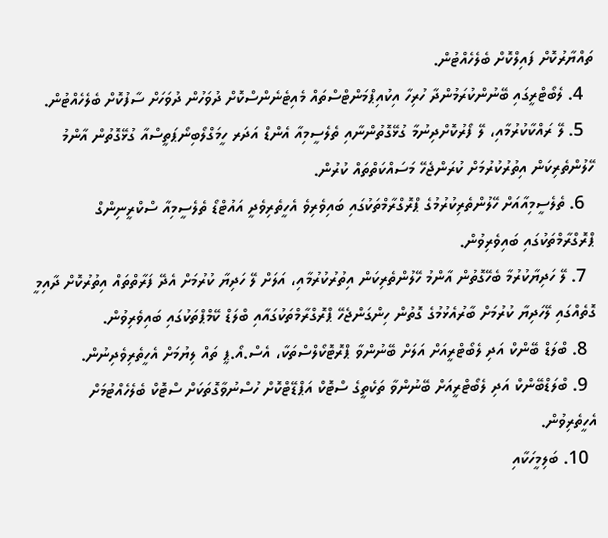ތައްޔާރުކޮށް ފައިލްކޮށް ބެލެހެއްޓުން.
  4. ލެބޯޓްރީގައި ބޭނުންކުރަމުންދާ ހުރިހާ އިކުއިޕްމަންޓްސްތައް މެއިޓެނެންސްކޮށް ދުވަހުން ދުވަހަށް ސާފުކޮށް ބެލެހެއްޓުން.
  5. ލޭ ރައްކާކުރުމާއި، ލޭ ފޯރުކޮށްދިނުމާ ގުޅޭގޮތުންނާއި ތެލެސީމިއާ އެންޑް އަދަރ ހީމަގްލޯބިނޯޕަތީސްއާ ގުޅޭގޮތުން އާންމު ހޭލުންތެރިކަން އިތުރުކުރުމަށް ކުރަންޖެހޭ މަސައްކަތްތައް ކުރުން.
  6. ތެލެސީމިއާއަށް ހޭލުންތެރިކުރުމުގެ ޕްރޮގްރާމްތަކުގައި ބައިވެރިވެ އެހީތެރިވެދީ އައުޓްޑޯ ތެލެސީމިއާ ސްކްރީނިންގް ޕްރޮގްރާމްތަކުގައި ބައިވެރިވުން.
  7. ލޭ ހަދިޔާކުރުމާ ބެހޭގޮތުން އާންމު ހޭލުންތެރިކަން އިތުރުކުރުމާއި، އަލަށް ލޭ ހަދިޔާ ކުރުމަށް އެދޭ ފަރާތްތައް އިތުރުކޮށް ދާއިމީ ގޮތެއްގައި ލޭހަދިޔާ ކުރުމަށް ބާރުއެޅުމުގެ ގޮތުން ހިންގަންޖެހޭ ޕްރޮގްރާމްތަކުގައާއި ބްލަޑް ކޭމްޕްތަކުގައި ބައިވެރިވުން.
  8. ބްލަޑް ބޭންކް އަދި ލެބޯޓްރީއަށް އަލަށް ބޭނުންވާ ޕްރޮޓޮކޯލްސްތަކާ، އެސް.އޯ.ޕީ ތައް ލިޔުމަށް އެހީތެރިވެދިނުން.
  9. ބްލަޑްބޭންކް އަދި ލެބޯޓްރީއަށް ބޭނުންވާ ތަކެތީގެ ސްޓޮކް އަޕްޑޭޓްކޮށް ހުސްނުވާގޮތަކަށް ސްޓޮކް ބެލެހެއްޓުމަށް އެހީތެރިވުން.
  10. ބަލިމީހަކާއި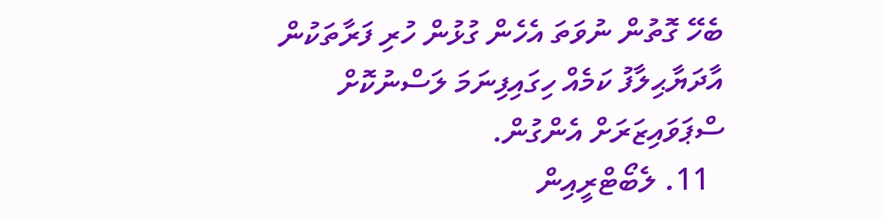ބެހޭ ގޮތުން ނުވަތަ އެހެން ގުޅުން ހުރި ފަރާތަކުން އާދަޔާޙިލާފު ކަމެއް ހިގައިފިނަމަ ލަސްނުކޮށް ސްޕަވައިޒަރަށް އެންގުން.
  11. ލެބޯޓްރީއިން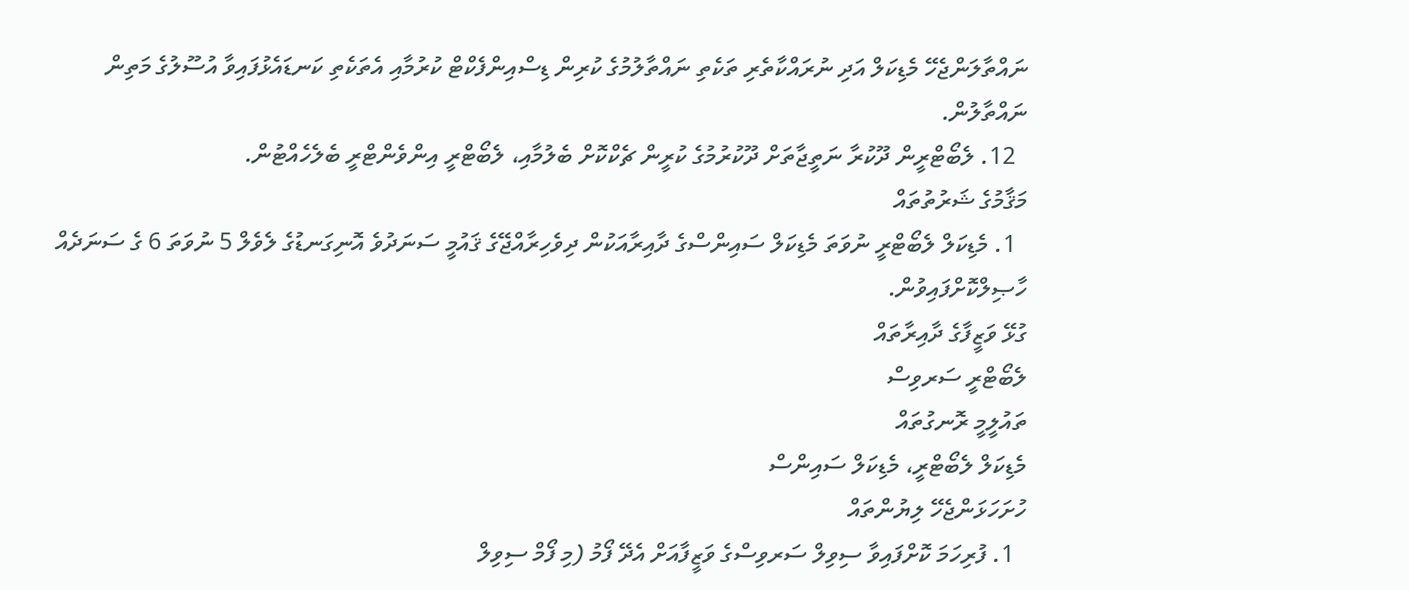ނައްތާލަންޖެހޭ މެޑިކަލް އަދި ނުރައްކާތެރި ތަކެތި ނައްތާލުމުގެ ކުރިން ޑިސްއިންފެކްޓް ކުރުމާއި އެތަކެތި ކަނޑައެޅުފައިވާ އުސޫލުގެ މަތިން ނައްތާލުން.
  12. ލެބޯޓްރީން ދޫކުރާ ނަތީޖާތަށް ދޫކުރުމުގެ ކުރީން ޗެކްކޮށް ބެލުމާއި، ލެބޯޓްރީ އިންވެންޓްރީ ބެލެހެއްޓުން.
މަޤާމުގެ ޝަރުތުތައް
  1. މެޑިކަލް ލެބޯޓްރީ ނުވަތަ މެޑިކަލް ސައިންސްގެ ދާއިރާއަކުން ދިވެހިރާއްޖޭގެ ޤައުމީ ސަނަދުވެ އޮނިގަނޑުގެ ލެވެލް 5 ނުވަތަ 6 ގެ ސަނަދެއް ހާޞިލްކޮށްފައިވުން.
ގުޅޭ ވަޒީފާގެ ދާއިރާތައް
ލެބޯޓްރީ ސަރވިސް
ތައުލީމީ ރޮނގުތައް
މެޑިކަލް ލެބޯޓްރީ، މެޑިކަލް ސައިންސް
ހުށަހަޅަންޖެހޭ ލިޔުންތައް
  1. ފުރިހަމަ ކޮށްފައިވާ ސިވިލް ސަރވިސްގެ ވަޒީފާއަށް އެދޭ ފޯމު (މި ފޯމް ސިވިލް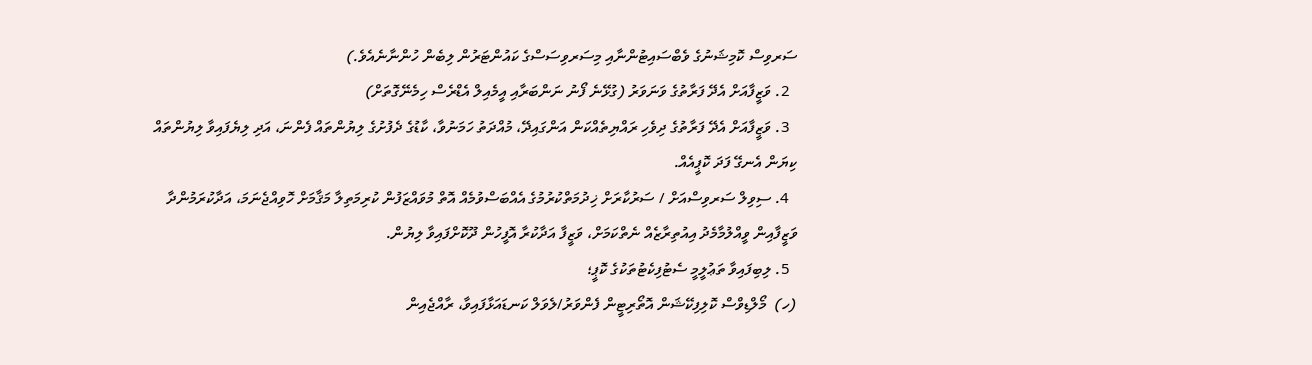ސަރވިސް ކޮމިޝަނުގެ ވެބްސައިޓުންނާއި މިސަރވިސަސްގެ ކައުންޓަރުން ލިބެން ހުންނާނެއެވެ.)
  2. ވަޒީފާއަށް އެދޭ ފަރާތުގެ ވަނަވަރު (ގުޅޭނެ ފޯނު ނަންބަރާއި އީމެއިލް އެޑްރެސް ހިމެނޭގޮތަށް)
  3. ވަޒީފާއަށް އެދޭ ފަރާތުގެ ދިވެހި ރައްޔިތެއްކަން އަންގައިދޭ، މުއްދަތު ހަމަނުވާ، ކާޑުގެ ދެފުށުގެ ލިޔުންތައް ފެންނަ، އަދި ލިޔެފައިވާ ލިޔުންތައް ކިޔަން އެނގޭ ފަދަ ކޮޕީއެއް.
  4. ސިވިލް ސަރވިސްއަށް / ސަރުކާރަށް ޚިދުމަތްކުރުމުގެ އެއްބަސްވުމެއް އޮތް މުވައްޒަފުން ކުރިމަތިލާ މަޤާމަށް ހޮވިއްޖެނަމަ، އަދާކުރަމުންދާ ވަޒީފާއިން ވީއްލުމާމެދު އިއުތިރާޒެއް ނެތްކަމަށް، ވަޒީފާ އަދާކުރާ އޮފީހުން ދޫކޮށްފައިވާ ލިޔުން.
  5. ލިބިފައިވާ ތަޢުލީމީ ސެޓުފިކެޓުތަކުގެ ކޮޕީ؛
(ހ)  މޯލްޑިވްސް ކޮލިފިކޭޝަން އޮތޯރިޓީން ފެންވަރު/ލެވަލް ކަނޑައަޅާފައިވާ، ރާއްޖެއިން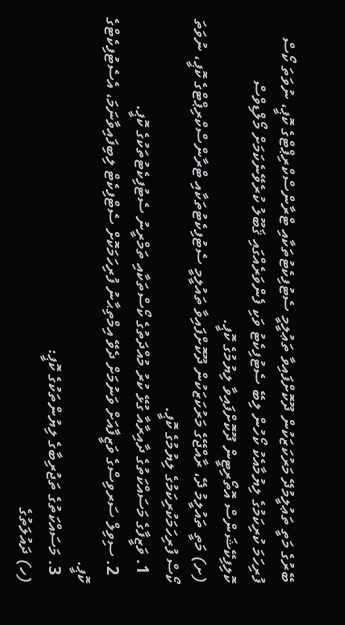ބޭރުގެ މަތީ ތަޢުލީމުދޭ މަރުކަޒަކުން ދޫކޮށްފައިވާ ތަޢުލީމީ ސެޓުފިކެޓުތަކާއި ޓްރާންސްކްރިޕްޓްގެ ކޮޕީ، ނުވަތަ ކޯސް ފުރިހަމަ ކުރިކަމުގެ ލިޔުމާއެކު ކޯހުން ލިބޭ ސެޓުފިކެޓު ވަކި ފެންވަރެއްގައި ޤަބޫލު ކުރެވޭނެކަމަށް މޯލްޑިވްސް ކޮލިފިކޭޝަންސް އޮތޯރިޓީން ދޫކޮށްފައިވާ ލިޔުމުގެ ކޮޕީ.
(ށ) މަތީ ތައުލީމު ދޭ، ރާއްޖޭގެ މަރުކަޒަކުން ދޫކޮށްފައިވާ ތައުލީމީ ސެޓުފިކެޓުތަކާއި ޓްރާންސްކްރިޕްޓްގެ ކޮޕީ، ނުވަތަ ކޯސް ފުރިހަމަކުރިކަމުގެ ލިޔުމުގެ ކޮޕީ.
  1. ވަޒީފާގެ މަސައްކަތުގެ ދާއިރާއާ ގުޅޭ ކުރު މުއްދަތުގެ ކޯސްތަކާއި ތަމްރީނު ސެޓުފިކެޓުތަކުގެ ކޮޕީ.
  2. ސިވިލް ސަރވިސްގެ ވަޒީފާއަށް ވަނުމަށް ދެވޭ އިމްތިޙާނު ފުރިހަމަކޮށް ސެޓްފިކެޓް ލިބިފައިވާނަމަ، އެސެޓުފިކެޓްގެ ކޮޕީ.
  3. މަސައްކަތުގެ ތަޖުރިބާގެ ލިޔުންތަކުގެ ކޮޕީ:
(ހ) ދައުލަތުގެ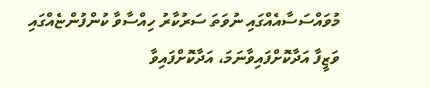މުވައްސަސާއެއްގައި ނުވަތަ ސަރުކާރު ހިއްސާވާ ކުންފުންޏެއްގައި ވަޒީފާ އަދާކޮށްފައިވާނަމަ، އަދާކޮށްފައިވާ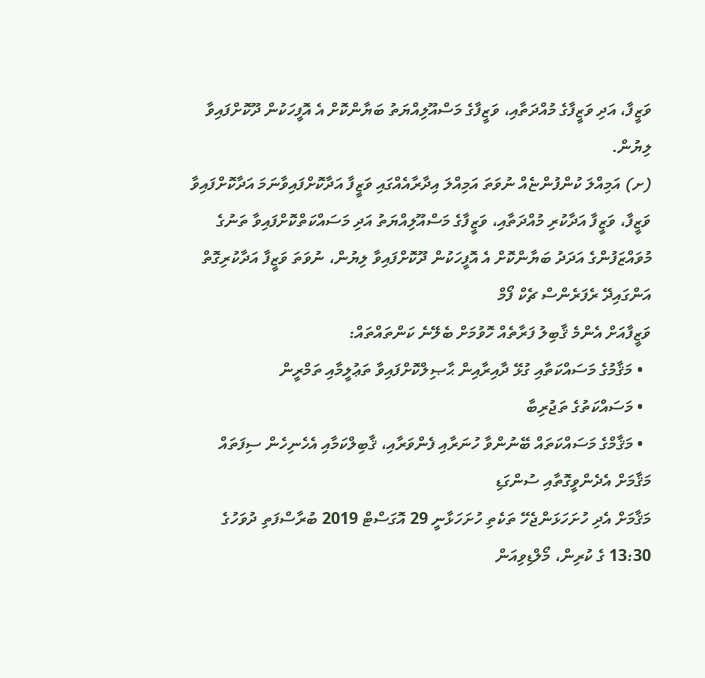ވަޒީފާ، އަދި ވަޒީފާގެ މުއްދަތާއި، ވަޒީފާގެ މަސްއޫލިއްޔަތު ބަޔާންކޮށް އެ އޮފީހަކުން ދޫކޮށްފައިވާ ލިޔުން.
(ށ) އަމިއްލަ ކުންފުންޏެއް ނުވަތަ އަމިއްލަ އިދާރާއެއްގައި ވަޒީފާ އަދާކޮށްފައިވާނަމަ އަދާކޮށްފައިވާ ވަޒީފާ، ވަޒީފާ އަދާކުރި މުއްދަތާއި، ވަޒީފާގެ މަސްއޫލިއްޔަތު އަދި މަސައްކަތްކޮށްފައިވާ ތަނުގެ މުވައްޒަފުންގެ އަދަދު ބަޔާންކޮށް އެ އޮފީހަކުން ދޫކޮށްފައިވާ ލިޔުން، ނުވަތަ ވަޒީފާ އަދާކުރިގޮތް އަންގައިދޭ ރެފަރެންސް ޗެކް ފޯމް
ވަޒީފާއަށް އެންމެ ޤާބިލު ފަރާތެއް ހޮވުމަށް ބެލޭނެ ކަންތައްތައް:
  • މަޤާމުގެ މަސައްކަތާއި ގުޅޭ ދާއިރާއިން ޙާޞިލްކޮށްފައިވާ ތަޢުލީމާއި ތަމްރީން
  • މަސައްކަތުގެ ތަޖުރިބާ
  • މަޤާމްގެ މަސައްކަތައް ބޭނުންވާ ހުނަރާއި ފެންވަރާއި، ޤާބިލްކަމާއި އެހެނިހެން ސިފަތައް
މަޤާމަށް އެދެންވީގޮތާއި ސުންގަޑި
މަޤާމަށް އެދި ހުށަހަޅަންޖެހޭ ތަކެތި ހުށަހަޅާނީ 29 އޮގަސްޓް 2019 ބުރާސްފަތި ދުވަހުގެ 13:30 ގެ ކުރިން، މޯލްޑިވިއަން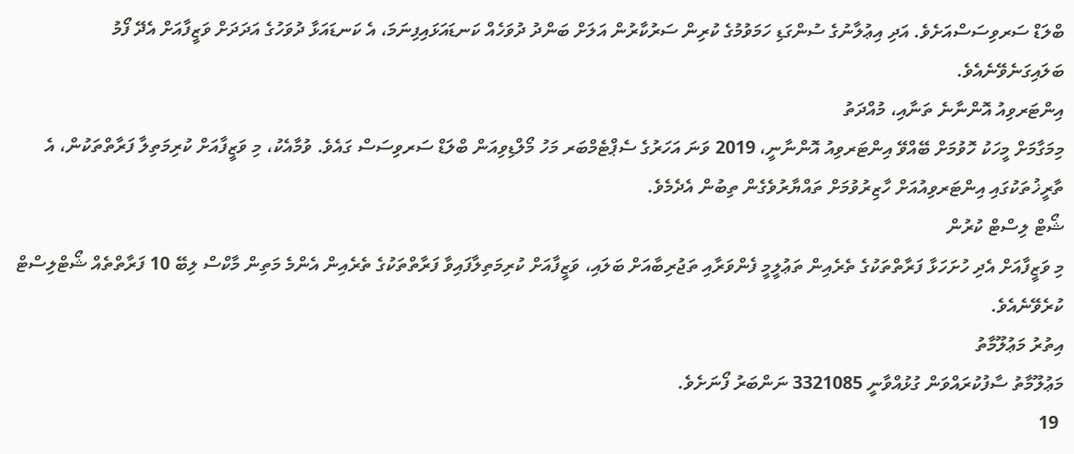ބްލަޑް ސަރވިސަސްއަށެވެ. އަދި އިޢުލާނުގެ ސުންގަޑި ހަމަވުމުގެ ކުރިން ސަރުކާރުން އަލަށް ބަންދު ދުވަހެއް ކަނޑައަޅައިފިނަމަ، އެ ކަނޑައަޅާ ދުވަހުގެ އަދަދަށް ވަޒީފާއަށް އެދޭ ފޯމު ބަލައިގަނެވޭނެއެވެ.
އިންޓަރވިއު އޮންނާނެ ތަނާއި، މުއްދަތު
މިމަގާމަށް މީހަކު ހޮވުމަށް ބޭއްވޭ އިންޓަރވިއު އޮންނާނީ، 2019 ވަނަ އަހަރުގެ ސެޕްޓެމްބަރ މަހު މޯލްޑިވިއަން ބްލަޑް ސަރވިސަސް ގައެވެ. ވުމާއެކު، މި ވަޒީފާއަށް ކުރިމަތިލާ ފަރާތްތަކުން، އެ ތާރީޚުތަކުގައި އިންޓަރވިއުއަށް ހާޒިރުވުމަށް ތައްޔާރުވެގެން ތިބުން އެދެމެވެ.
ޝޯޓް ލިސްޓް ކުރުން
މި ވަޒީފާއަށް އެދި ހުށަހަޅާ ފަރާތްތަކުގެ ތެރެއިން ތަޢުލީމީ ފެންވަރާއި ތަޖުރިބާއަށް ބަލައި، ވަޒީފާއަށް ކުރިމަތިލާފައިވާ ފަރާތްތަކުގެ ތެރެއިން އެންމެ މަތިން މާކްސް ލިބޭ 10 ފަރާތްތެއް ޝޯޓްލިސްޓް ކުރެވޭނެއެވެ.
އިތުރު މަޢުލޫމާތު
މަޢުލޫމާތު ސާފުކުރައްވަން ގުޅުއްވާނީ 3321085 ނަންބަރު ފޯނަށެވެ.
 19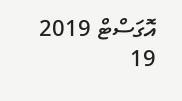އޮގަސްޓް 2019
19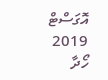އޮގަސްޓް 2019
ހޯދާ